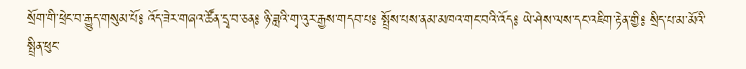སྲོག་གི་ཕྲེང་བ་རྒྱུད་གསུམ་པོ༔ འོད་ཟེར་གཞའ་ཚོན་དྲྭ་བ་ཅན༔ ཉི་ཟླའི་གྭ་འུར་རྒྱས་གདབ་པ༔ སྤྲོས་པས་ནམ་མཁའ་གང་བའི་འོད༔ ཡེ་ཤེས་ལས་དང་འཇིག་རྟེན་གྱི༔ སྲིད་པ་མ་མོའི་སྤྲིན་ཕུང་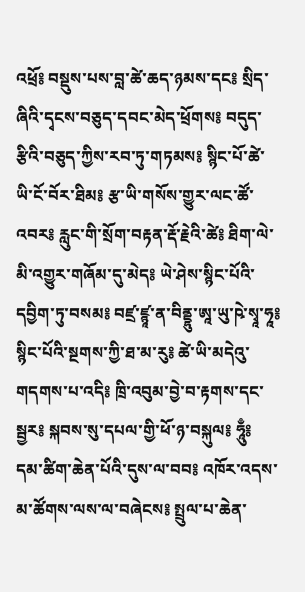འཕྲོ༔ བསྡུས་པས་བླ་ཚེ་ཆད་ཉམས་དང༔ སྲིད་ཞིའི་དྭངས་བཅུད་དབང་མེད་ཕྲོགས༔ བདུད་རྩིའི་བཅུད་ཀྱིས་རབ་ཏུ་གཏམས༔ སྙིང་པོ་ཚེ་ཡི་ངོ་བོར་ཐིམ༔ རྩ་ཡི་གསོས་གྱུར་ལང་ཚོ་འབར༔ རླུང་གི་སྲོག་བརྟན་རྡོ་རྗེའི་ཚེ༔ ཐིག་ལེ་མི་འགྱུར་གཞོམ་དུ་མེད༔ ཡེ་ཤེས་སྙིང་པོའི་དབྱིག་ཏུ་བསམ༔ བཛྲ་ཛྙཱ་ན་བིནྡྷུ་ཨཱ་ཡུ་ཥེ་སྭཱ་ཧཱ༔ སྙིང་པོའི་སྔགས་ཀྱི་ཐ་མ་རུ༔ ཚེ་ཡི་མདེའུ་གདགས་པ་འདི༔ ཁྲི་འབུམ་བྱེ་བ་རྟགས་དང་སྦྱར༔ སྐབས་སུ་དཔལ་གྱི་ཕོ་ཉ་བསྐུལ༔ ཧཱུྃ༔ དམ་ཚིག་ཆེན་པོའི་དུས་ལ་བབ༔ འཁོར་འདས་མ་ཚོགས་ལས་ལ་བཞེངས༔ སྤྲུལ་པ་ཆེན་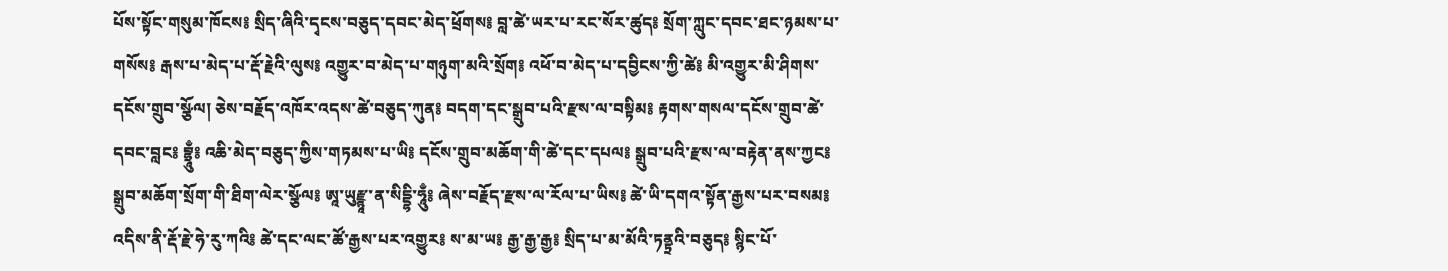པོས་སྟོང་གསུམ་ཁོངས༔ སྲིད་ཞིའི་དྭངས་བཅུད་དབང་མེད་ཕྲོགས༔ བླ་ཚེ་ཡར་པ་རང་སོར་ཚུད༔ སྲོག་ཀླུང་དབང་ཐང་ཉམས་པ་གསོས༔ རྒས་པ་མེད་པ་རྡོ་རྗེའི་ལུས༔ འགྱུར་བ་མེད་པ་གཉུག་མའི་སྲོག༔ འཕོ་བ་མེད་པ་དབྱིངས་ཀྱི་ཚེ༔ མི་འགྱུར་མི་ཤིགས་དངོས་གྲུབ་སྩོལ། ཅེས་བརྗོད་འཁོར་འདས་ཚེ་བཅུད་ཀུན༔ བདག་དང་སྒྲུབ་པའི་རྫས་ལ་བསྟིམ༔ རྟགས་གསལ་དངོས་གྲུབ་ཚེ་དབང་བླང༔ བྷྲཱུྃ༔ འཆི་མེད་བཅུད་ཀྱིས་གཏམས་པ་ཡི༔ དངོས་གྲུབ་མཆོག་གི་ཚེ་དང་དཔལ༔ སྒྲུབ་པའི་རྫས་ལ་བརྟེན་ནས་ཀྱང༔ སྒྲུབ་མཆོག་སྲོག་གི་ཐིག་ལེར་སྩོལ༔ ཨཱ་ཡུརྫྙཱ་ན་སིདྡྷི་ཧཱུྃ༔ ཞེས་བརྗོད་རྫས་ལ་རོལ་པ་ཡིས༔ ཚེ་ཡི་དགའ་སྟོན་རྒྱས་པར་བསམ༔ འདིས་ནི་རྡོ་རྗེ་ཧེ་རུ་ཀའི༔ ཚེ་དང་ལང་ཚོ་རྒྱས་པར་འགྱུར༔ ས་མ་ཡ༔ རྒྱ་རྒྱ་རྒྱ༔ སྲིད་པ་མ་མོའི་ཏནྟྲའི་བཅུད༔ སྙིང་པོ་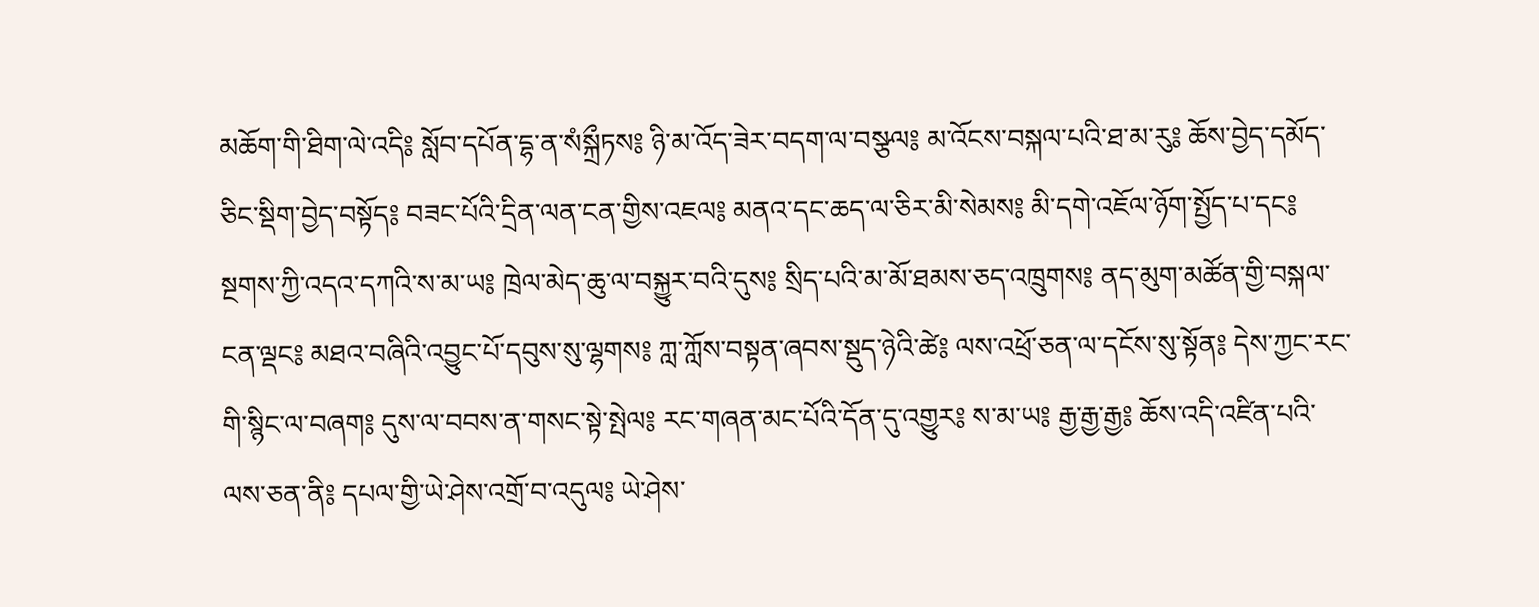མཆོག་གི་ཐིག་ལེ་འདི༔ སློབ་དཔོན་དྷ་ན་སཾསྐྲྀཏས༔ ཉི་མ་འོད་ཟེར་བདག་ལ་བསྩལ༔ མ་འོངས་བསྐལ་པའི་ཐ་མ་རུ༔ ཆོས་བྱེད་དམོད་ཅིང་སྡིག་བྱེད་བསྟོད༔ བཟང་པོའི་དྲིན་ལན་ངན་གྱིས་འཇལ༔ མནའ་དང་ཆད་ལ་ཅིར་མི་སེམས༔ མི་དགེ་འཇོལ་ཉོག་སྤྱོད་པ་དང༔ སྔགས་ཀྱི་འདའ་དཀའི་ས་མ་ཡ༔ ཁྲེལ་མེད་ཆུ་ལ་བསྐྱུར་བའི་དུས༔ སྲིད་པའི་མ་མོ་ཐམས་ཅད་འཁྲུགས༔ ནད་མུག་མཚོན་གྱི་བསྐལ་ངན་ལྡང༔ མཐའ་བཞིའི་འབྱུང་པོ་དབུས་སུ་ལྷགས༔ ཀླ་ཀློས་བསྟན་ཞབས་སྡུད་ཉེའི་ཚེ༔ ལས་འཕྲོ་ཅན་ལ་དངོས་སུ་སྟོན༔ དེས་ཀྱང་རང་གི་སྙིང་ལ་བཞག༔ དུས་ལ་བབས་ན་གསང་སྟེ་སྤེལ༔ རང་གཞན་མང་པོའི་དོན་དུ་འགྱུར༔ ས་མ་ཡ༔ རྒྱ་རྒྱ་རྒྱ༔ ཆོས་འདི་འཛིན་པའི་ལས་ཅན་ནི༔ དཔལ་གྱི་ཡེ་ཤེས་འགྲོ་བ་འདུལ༔ ཡེ་ཤེས་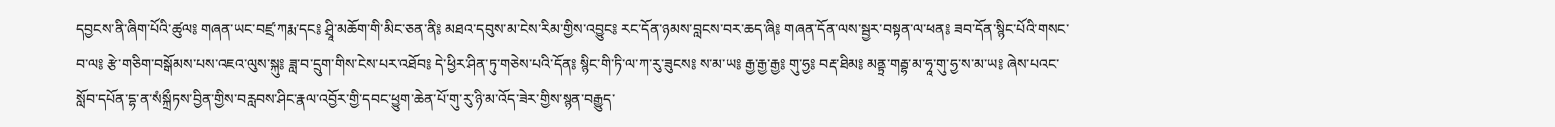དབྱངས་ནི་ཞིག་པོའི་ཚུལ༔ གཞན་ཡང་བཛྲ་ཀརྨ་དང༔ ཤྲཱི་མཆོག་གི་མིང་ཅན་ནི༔ མཐའ་དབུས་མ་ངེས་རིམ་གྱིས་འབྱུང༔ རང་དོན་ཉམས་བླངས་བར་ཆད་ཞི༔ གཞན་དོན་ལས་སྦྱར་བསྟན་ལ་ཕན༔ ཟབ་དོན་སྙིང་པོའི་གསང་བ་ལ༔ རྩེ་གཅིག་བསྒོམས་པས་འཇའ་ལུས་སྐུ༔ ཟླ་བ་དྲུག་གིས་ངེས་པར་འཐོབ༔ དེ་ཕྱིར་ཤིན་ཏུ་གཅེས་པའི་དོན༔ སྙིང་གི་ཏི་ལ་ཀ་རུ་ཟུངས༔ ས་མ་ཡ༔ རྒྱ་རྒྱ་རྒྱ༔ གུ་ཧྱ༔ བརྡ་ཐིམ༔ མནྟྲ་གརྦྷ་མ་ཧཱ་གུ་ཧྱ་ས་མ་ཡ༔ ཞེས་པའང་སློབ་དཔོན་དྷ་ན་སཾསྐྲྀཏས་བྱིན་གྱིས་བརླབས་ཤིང་རྣལ་འབྱོར་གྱི་དབང་ཕྱུག་ཆེན་པོ་གུ་རུ་ཉི་མ་འོད་ཟེར་གྱིས་སྙན་བརྒྱུད་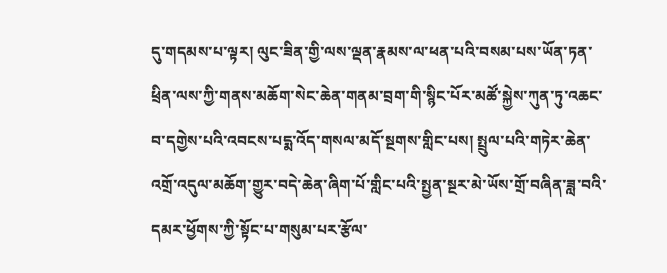དུ་གདམས་པ་ལྟར། ལུང་ཟིན་གྱི་ལས་ལྡན་རྣམས་ལ་ཕན་པའི་བསམ་པས་ཡོན་ཏན་ཕྲིན་ལས་ཀྱི་གནས་མཆོག་སེང་ཆེན་གནམ་བྲག་གི་སྙིང་པོར་མཚོ་སྐྱེས་ཀུན་ཏུ་འཆང་བ་དགྱེས་པའི་འབངས་པདྨ་འོད་གསལ་མདོ་སྔགས་གླིང་པས། སྤྲུལ་པའི་གཏེར་ཆེན་འགྲོ་འདུལ་མཆོག་གྱུར་བདེ་ཆེན་ཞིག་པོ་གླིང་པའི་སྤྱན་སྔར་མེ་ཡོས་གྲོ་བཞིན་ཟླ་བའི་དམར་ཕྱོགས་ཀྱི་སྟོང་པ་གསུམ་པར་རྩོལ་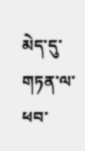མེད་དུ་གཏན་ལ་ཕབ་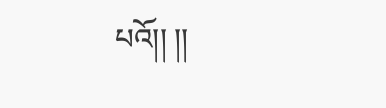པའོ།། །།